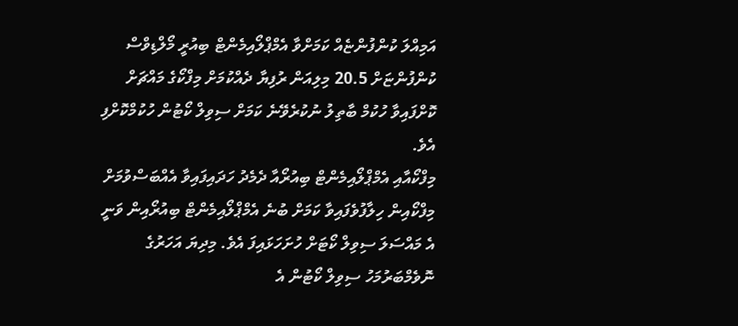އަމިއްލަ ކުންފުންޏެއް ކަމަށްވާ އެމްޕްލޯއިމެންޓް ބިއުރީ މޯލްޑިވްސް ކުންފުންޏަށް 20.5 މިލިއަން ރުފިޔާ ދެއްކުމަށް މިފްކޯގެ މައްޗަށް ކޮށްފައިވާ ހުކުމް ބާތިލު ނުކުރެވޭނެ ކަމަށް ސިވިލް ކޯޓުން ހުކުމްކޮށްފި އެވެ.
މިފްކޯއާއި އެމްޕްލޯއިމެންޓް ބިއުރޯއާ ދެމެދު ހަދައިފައިވާ އެއްބަސްވުމަށް މިފްކޯއިން ހިލާފުވެފައިވާ ކަމަށް ބުނެ އެމްޕްލޯއިމެންޓް ބިއުރޯއިން ވަނީ އެ މައްސަލަ ސިވިލް ކޯޓަށް ހުށަހަޅައިފަ އެވެ. މިދިޔަ އަހަރުގެ ނޮވެމްބަރުމަހު ސިވިލް ކޯޓުން އެ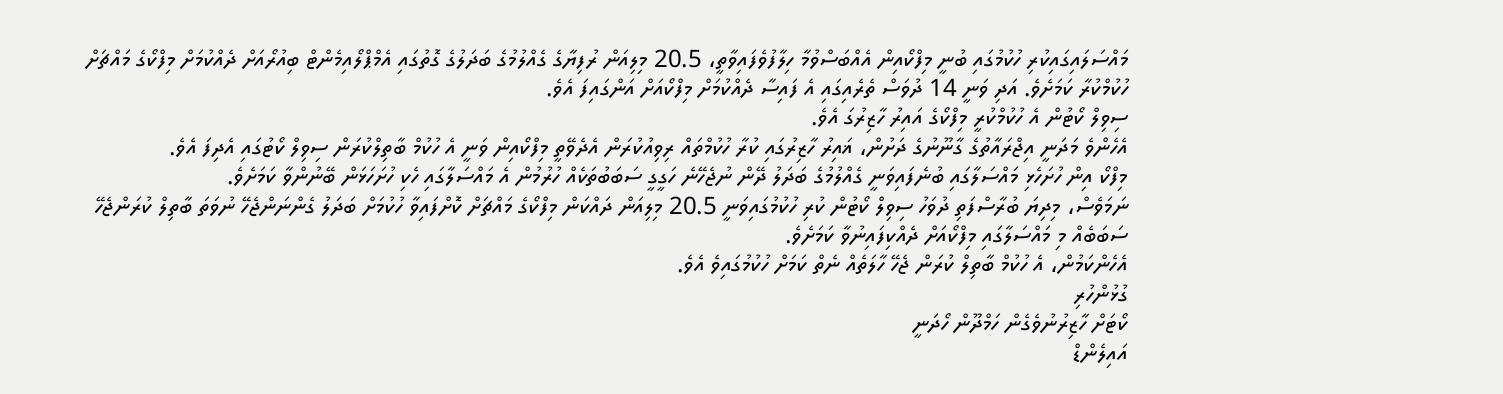މައްސަލައިގައިކުރި ހުކުމުގައި ބުނީ މިފްކޯއިން އެއްބަސްވުމާ ހިލާފުވެފައިވާތީ، 20.5 މިލިއަން ރުފިޔާގެ ގެއްލުމުގެ ބަދަލުގެ ގޮތުގައި އެމްޕްލޯއިމެންޓް ބިއުރޯއަށް ދެއްކުމަށް މިފްކޯގެ މައްޗަށް ހުކުމްކުރާ ކަމަށެވެ. އަދި ވަނީ 14 ދުވަސް ތެރެއިގައި އެ ފައިސާ ދެއްކުމަށް މިފްކޯއަށް އަންގައިފަ އެވެ.
ސިވިލް ކޯޓުން އެ ހުކުމްކުރީ މިފްކޯގެ އައިރު ހާޒިރުގަ އެވެ.
އެހެންވެ މަދަނީ އިޖްރައާތުގެ ގާނޫނުގެ ދަށުން، ޣައިރު ހާޒިރުގައި ކުރާ ހުކުމްތައް ރިވިއުކުރަން އެދެވޭތީ މިފްކޯއިން ވަނީ އެ ހުކުމް ބާތިލްކުރަން ސިވިލް ކޯޓުގައި އެދިފަ އެވެ.
މިފްކޯ އިން ހުށަހެޅި މައްސަލާގައި ބުނެފައިވަނީ ގެއްލުމުގެ ބަދަލު ދޭން ނުޖެހޭނެ ހަގީގީ ސަބަބުތަކެއް ހުރުމުން އެ މައްސަލާގައި ހެކި ހުށަހަޅަން ބޭނުންވާ ކަމަށެވެ.
ނަމަވެސް، މިދިޔަ ބުރާސްފަތި ދުވަހު ސިވިލް ކޯޓުން ކުރި ހުކުމުގައިވަނީ 20.5 މިލިއަން ދައްކަން މިފްކޯގެ މައްޗަށް ކޮށްފައިވާ ހުކުމަށް ބަދަލު ގެންނަންޖެހޭ ނުވަތަ ބާތިލް ކުރަންޖެހޭ ސަބަބެއް މި މައްސަލާގައި މިފްކޯއަށް ދެއްކިފައިނުވާ ކަމަށެވެ.
އެހެންކަމުން، އެ ހުކުމް ބާތިލް ކުރަން ޖެހޭ ހާލަތެއް ނެތް ކަމަށް ހުކުމުގައިވެ އެވެ.
ގުޅުންހުރި
ކޯޓަށް ހާޒިރުނުވެގެން ހަމްދޫން ހޯދަނީ
އައިލެންޑް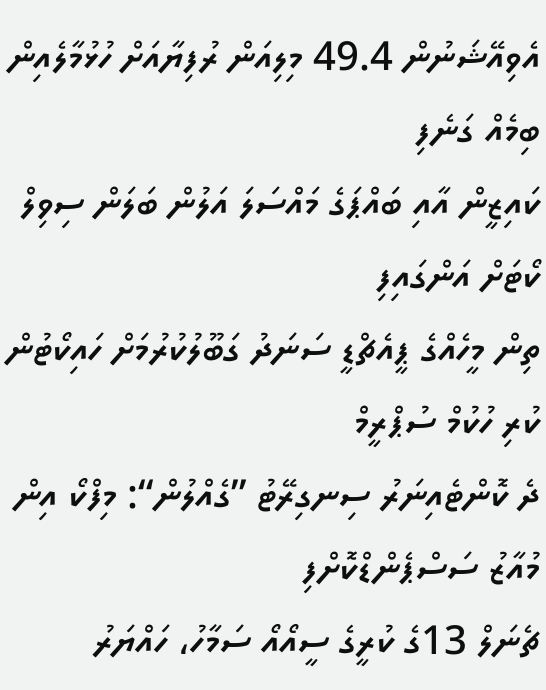އެވިއޭޝަނުން 49.4 މިލިއަން ރުފިޔާއަށް ހުޅުމާލެއިން ބިމެއް ގަނެފި
ކައިޒީން އާއި ބައްޕަގެ މައްސަލަ އަލުން ބަލަން ސިވިލް ކޯޓަށް އަންގައިފި
ތިން މީހެއްގެ ޕީއެޗްޑީ ސަނަދު ގަބޫލުކުރުމަށް ހައިކޯޓުން ކުރި ހުކުމް ސުޕްރީމް
ދެ ކޮންޓެއިނަރު ސިނގިރޭޓު ”ގެއްލުން“: މިފްކޯ އިން މުއާޒު ސަސްޕެންޑްކޮށްފި
ޗެނަލް 13ގެ ކުރީގެ ސީއޯއޯ ސަމާހު، ހައްޔަރު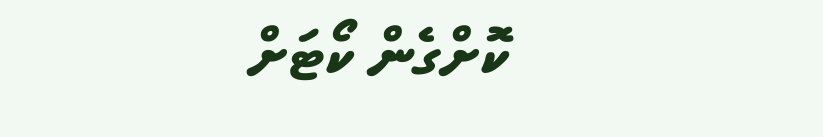ކޮށްގެން ކޯޓަށް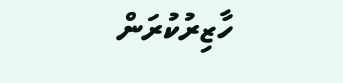ހާޒިރުކުރަން